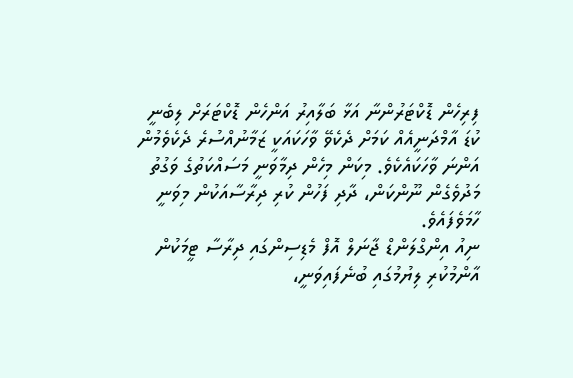ފިރިހެން ޑޮކްޓަރުންނާ އަޅާ ބަލާއިރު އަންހެން ޑޮކްޓަރަށް ލިބެނީ ކުޑަ އާމްދަނީއެއް ކަމަށް ދެކެވޭ ވާހަކައަކީ ޒަމާނުއްސުރެ ދެކެވެމުން އަންނަ ވާހަކައެކެވެ. މިކަން މިހެން ދިމާވަނީ މަސައްކަތުގެ ވަގުތު މަދުވެގެން ނޫންކަން، ދާދި ފަހުން ކުރި ދިރާސާއަކުން މިވަނީ ހާމަވެފައެވެ.
ނިއު އިންގްލަންޑް ޖާނަލް އޮފް މެޑިސިންގައި ދިރާސާ ޓީމަކުން އާންމުކުރި ލިޔުމުގައި ބުނެފައިވަނީ،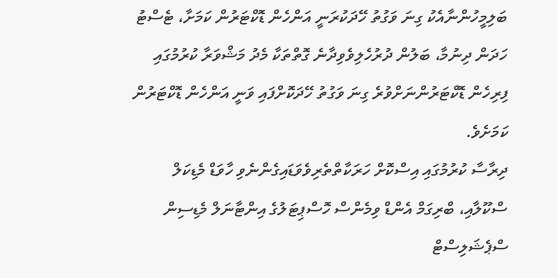ބަލިމީހުންނާއެކު ގިނަ ވަގުތު ހޭދަކުރަނީ އަންހެން ޑޮކްޓަރުން ކަމަށާ، ޓެސްޓު ހަދަން ދިނުމާ، ބަލުން ދުރުހެލިވެވިދާނެ ގޮތްތަކާ މެދު މަޝްވަރާ ކުރުމުގައި ފިރިހެން ޑޮކްޓަރުންނަށްވުރެ ގިނަ ވަގުތު ހޭދަކޮށްފައި ވަނީ އަންހެން ޑޮކްޓަރުން ކަމަށެވެ.
ދިރާސާ ކުރުމުގައި އިސްކޮށް ހަރަކާތްތެރިވެވަޑައިގެންނެވި ހާވަޑް މެޑިކަލް ސްކޫލާއި، ބްރިގަމް އެންޑް ވިމެންސް ހޮސްޕިޓަލުގެ އިންޓާނަލް މެޑިސިން ސްޕެޝަލިސްޓް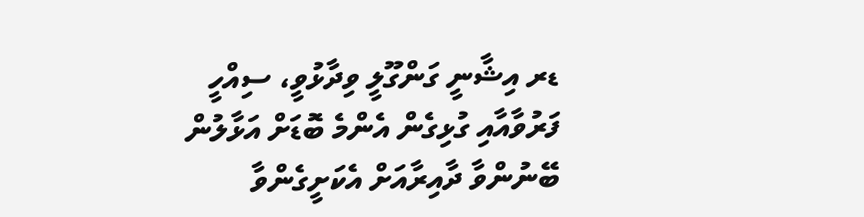ޑރ އިޝާނީ ގަންގޫލީ ވިދާޅުވީ، ސިއްހީ ފަރުވާއާއި ގުޅިގެން އެންމެ ބޮޑަށް އަޅާލުން ބޭނުންވާ ދާއިރާއަށް އެކަށީގެންވާ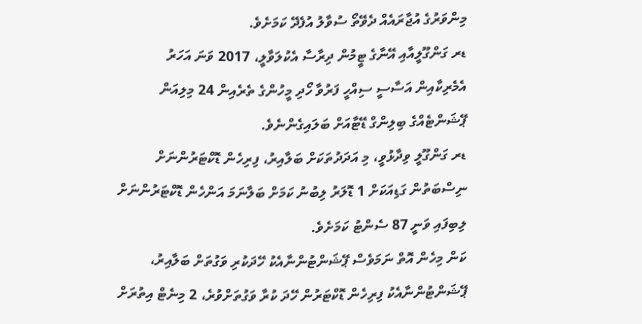މިންވަރުގެ އުޖާރައެއް ދެވޭތޯ ސުވާލު އުފެދޭ ކަމަށެވެ.
ޑރ ގަންގޫލީއާއި އޭނާގެ ޓީމުން ދިރާސާ އެކުލަވާލީ، 2017 ވަނަ އަހަރު އެމެރިކާއިން އަސާސީ ސިއްހީ ފަރުވާ ހޯދި މީހުންގެ ތެރެއިން 24 މިލިއަން ޕޭޝަންޓެއްގެ ބިލިންގް ޑޭޓާއަށް ބަލައިގެންނެވެ.
ޑރ ގަންގޫލީ ވިދާޅުވީ، މި އަދަދުތަކަށް ބަލާއިރު، ފިރިހެން ޑޮކްޓަރުންނަށް ނިސްބަތުން ގަޑިއަކަށް 1 ޑޮލަރު ލިބުނު ކަމަށް ބަލާނަމަ އަންހެން ޑޮކްޓަރުންނަށް ލިބިފައި ވަނީ 87 ސެންޓު ކަމަށެވެ.
ކަން މިހެން އޮތް ނަމަވެސް ޕޭޝަންޓުންނާއެކު ހޭދަކުރި ވަގުތަށް ބަލާއިރު، ޕޭޝަންޓުންނާއެކު ފިރިހެން ޑޮކްޓަރުން ހޭދަ ކުރާ ވަގުތަށްވުރެ، 2 މިނެޓް އިތުރަށް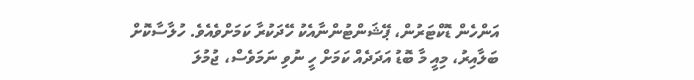އަންހެން ޑޮކްޓަރުން، ޕޭޝަންޓުންނާއެކު ހޭދަކުރާ ކަމަށްވެއެވެ. ހުލާސާކޮށް ބަލާއިރު، މިއީ މާ ބޮޑު އަދަދެއް ކަމަށް ހީ ނުވި ނަމަވެސް، ޖުމުލަ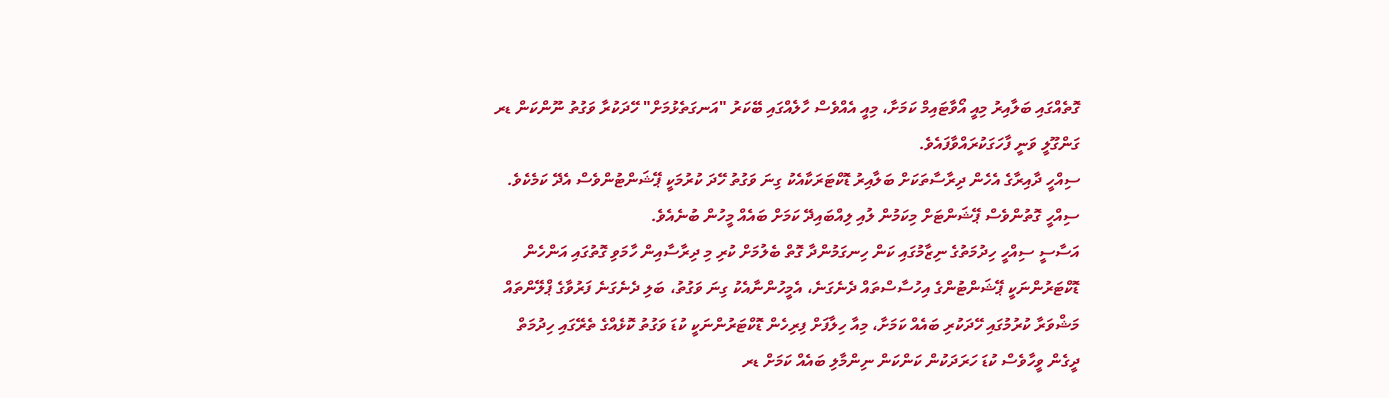ގޮތެއްގައި ބަލާއިރު މިއީ އޯވާޓައިމް ކަމަށާ، މިއީ އެއްވެސް ހާލެއްގައި ބޭކަރު "އަނގަތެޅުމަށް" ހޭދަކުރާ ވަގުތު ނޫންކަން ޑރ ގަންގޫލީ ވަނީ ފާހަގަކުރައްވާފައެވެ.
ސިއްހީ ދާއިރާގެ އެހެން ދިރާސާތަކަށް ބަލާއިރު ޑޮކްޓަރަކާއެކު ގިނަ ވަގުތު ހޭދަ ކުރުމަކީ ޕޭޝަންޓުންވެސް އެދޭ ކަމެކެވެ. ސިއްހީ ގޮތުންވެސް ޕޭޝަންޓަށް މިކަމުން ލުއި ލިއްބައިދޭ ކަމަށް ބައެއް މީހުން ބުނެއެވެ.
އަސާސީ ސިއްހީ ހިދުމަތުގެ ނިޒާމުގައި ކަން ހިނގަމުންދާ ގޮތް ބެލުމަށް ކުރި މި ދިރާސާއިން ހާމަވި ގޮތުގައި އަންހެން ޑޮކްޓަރުންނަކީ ޕޭޝަންޓުންގެ އިހުސާސްތައް ދެނެގަނެ، އެމީހުންނާއެކު ގިނަ ވަގުތު، ބަލި ދެނެގަނެ ފަރުވާގެ ޕްލޭންތައް މަޝްވަރާ ކުރުމުގައި ހޭދަކުރި ބައެއް ކަމަށާ، މިއާ ހިލާފަށް ފިރިހެން ޑޮކްޓަރުންނަކީ ކުޑަ ވަގުތު ކޮޅެއްގެ ތެރޭގައި ހިދުމަތް ދީގެން ވީހާވެސް ކުޑަ ހަރަދަކުން ކަންކަން ނިންމާލި ބައެއް ކަމަށް ޑރ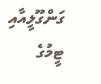ގަންގޫލީއާއި ޓީމުގެ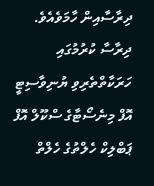ދިރާސާއިން ހާމަވެއެވެ.
ދިރާސާ ކުރުމުގައި ހަރަކާތްތެރިވި ޔުނިވާސިޓީ އޮފް މިނެސޯޓާގެ ސްކޫލް އޮފް ޕަބްލިކް ހެލްތުގެ ހެލްތް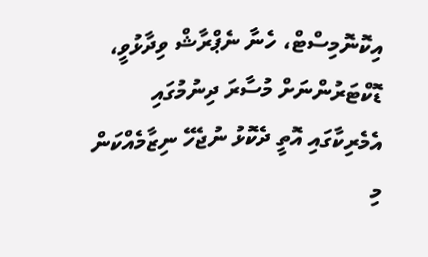އިކޮނޮމިސްޓް، ހެނާ ނެޕްރާޝް ވިދާޅުވީ، ޑޮކްޓަރުންނަށް މުސާރަ ދިނުމުގައި އެމެރިކާގައި އޮތީ ދެކޮޅު ނުޖެހޭ ނިޒާމެއްކަން މި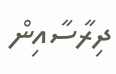ދިރާސާއިން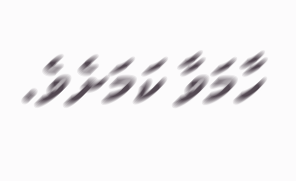ހާމަވާ ކަމަށެވެ.